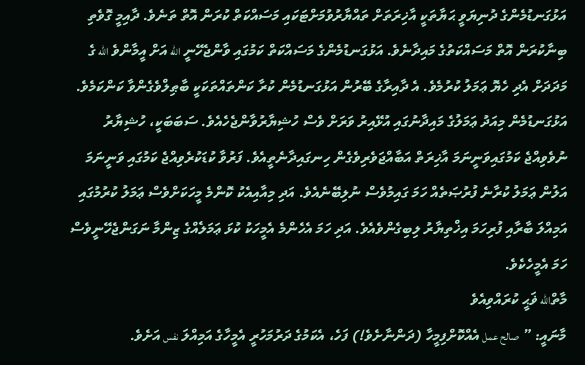އަޅުގަނޑުމެންގެ ދުނިޔަވީ ޙަޔާތަކީ އާޚިރަތަށް ތައްޔާރުވުމަށްޓަކައި މަސައްކަތް ކުރަން އޮތް ތަނެވެ. ދާއިމީ ގޮވެތި ބިނާކުރަން އޮތް މަސައްކަތުގެ މައިދާނެވެ. އަޅުގަނޑުމެންގެ މަސައްކަތް ކަމުގައި ވާންޖެހޭނީ الله އަށް އީމާންވެ الله ގެ މަދަދަށް އެދި ހެޔޮ ޢަމަލު ކުރުމެވެ. އެ ދާއިރާގެ ބޭރުން އަޅުގަނޑުމެން ކުރާ ކަންތައްތަކަކީ ބާޠިލްވެގެންވާ ކަންކަމެވެ. އަޅުގަނޑުމެން މިއަދު ޢަމަލުގެ މައިދާނުގައި އުޅޭއިރު ވަރަށް ވެސް ހުޝިޔާރުވާންޖެހެއެވެ. ސަބަބަކީ، ހުޝިޔާރު ނުވެވިއްޖެ ކަމުގައިވަނީނަމަ އާޚިރަތް އަބާއްޖަވެރިވެގެން ހިނގައިދާނެތީއެވެ. ފަރުވާ ކުޑަކުރެވިއްޖެ ކަމުގައި ވަނީނަމަ އަލުން ޢަމަލު ކުރާނެ ފުރުޞަތެއް ހަމަ ގައިމުވެސް ނުލިބޭނެއެވެ. އަދި މިއާއިއެކު ކޮންމެ މީހަކަށްވެސް ޢަމަލު ކުރުމުގައި އަމިއްލަ ބާރާއި ފުރިހަމަ އިޚްތިޔާރު ލިބިގެންވެއެވެ. އަދި ހަމަ އެހެންމެ އެމީހަކު ކުޅަ ޢަމަލެއްގެ ޒިންމާ ނަގަންޖެހޭނީވެސް ހަމަ އެމީހެކެވެ.
މާތްالله ޥަޙީ ކުރައްވިއެވެ
މާނައީ: ” صالح عمل އެއްކޮށްފިމީހާ (ދަންނާށެވެ!) ފަހެ، އެކަމުގެ ދަރުމަހުރީ އެމީހާގެ އަމިއްލަ نفس އަށެވެ.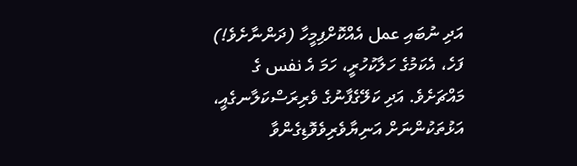އަދި ނުބައި عمل އެއްކޮށްފިމީހާ (ދަންނާށެވެ!) ފަހެ، އެކަމުގެ ހަލާކުހުރީ، ހަމަ އެ نفس ގެ މައްޗަށެވެ. އަދި ކަލޭގެފާނުގެ ވެރިރަސްކަލާނގެއީ، އަޅުތަކުންނަށް އަނިޔާވެރިވެވޮޑިގެންވާ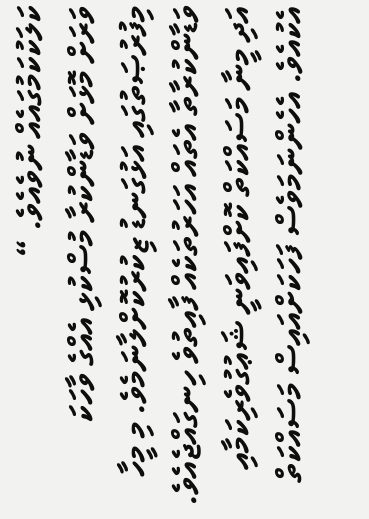ކަލަކުކަމުގައެއް ނުވެއެވެ. “
ވަރަށް މޮޅަށް ވަޑާންކުރާ މުސްކުޅި އެއްގެ ވާހަކަ މިފުރުޞަތުގައި އަޅުގަނޑު ޒިކުރުކޮށްލާނަމެވެ. މި މީހާ ވަޑާންކުރާތާ އެތައް އަހަރުތަކެއް ފާއިތުވެ ހިނގައްޖެއެވެ. އަދި މީނާ މަސައްކަތް ކޮށްފައިވަނީ ޝަޢުގުވެރިކަމާއި އެކުއެވެ. އެހެންނަމަވެސް ފަހަކަށްއައިސް މަސައްކަތް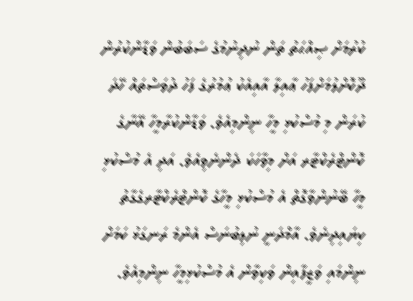ކުރުމަށް ޞިއްޙަތު ތަން ނުދިނުމުގެ ސަބަބުން ވަޑާންކުރުން ދޫކޮށްލުމަށްފަހު ޢާއިލާ އާއިއެކު ޢުމުރުގެ ފަހު ދުވަސްތައް ހޭދަ ކުރަން މި މުސްކުޅި މީހާ ނިންމިއެވެ. ވަޑާންކުރާމީހާ އޭނާގެ ކޮންޓްރެކްޓާރ އަށް މިވާހަކަ ދެންނެވިއެވެ. އަދި އެ މުސްކުޅި މީހާ ބޭނުންވާގޮތް އެ މުސްކުޅި މީހާގެ ކޮންޓްރެކްޓާރގެގާތު ކިޔައިދިނެވެ. އާމްދަނީ ނުލިބުނަސް އެންމެ ރަނގަޅު ކަމަށް ނިންމައި ވަޒީފާއިން ވަކިވާން އެ މުސްކުޅިމީހާ ނިންމިއެވެ.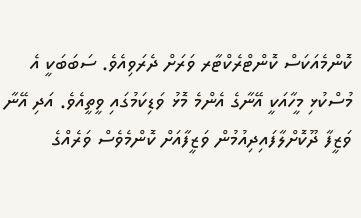ކޮންމެއަކަސް ކޮންޓްރެކްޓާރ ވަރަށް ދެރަވިއެވެ. ސަބަބަކީ އެ މުސްކުޅި މީހާއަކީ އޭނާގެ އެންމެ މޮޅު ވަޑިކަމުގައި ވީތީއެވެ. އަދި އޭނާ ވަޒީފާ ދޫކޮށްލާފައިދިއުމުން ވަޒީފާއަށް ކޮންމެވެސް ވަރެއްގެ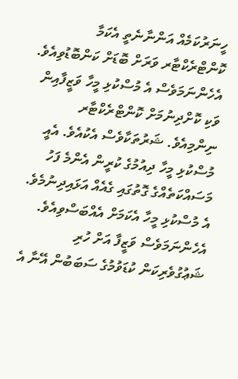ހީނަރުކަމެއް އަންނާނެތީ އެކަމާ ކޮންޓްރެކްޓާރ ވަރަށް ބޮޑަށް ކަންބޮޑުވިއެވެ. އެހެންނަމަވެސް އެ މުސްކުޅި މީހާ ވަޒީފާއިން ވަކި ކޮށްދިނުމަށް ކޮންޓްރެކްޓާރ ނިންމިއެވެ. ޝަރުތަކާވެސް އެކުއެވެ. އެއީ މުސްކުޅި މީހާ ދިއުމުގެ ކުރީން އެންމެ ފަހު މަސައްކަތެއްގެ ގޮތުގައި ގެއެއް އަޅައިދިނުމެވެ. އެ މުސްކުޅި މީހާ އެކަމަށް އެއްބަސްވިއެވެ. އެހެންނަމަވެސް ވަޒީފާ އަށް ހުރި ޝަޢުގުވެރިކަން ކުޑަވުމުގެ ސަބަބުން އޭނާ އެ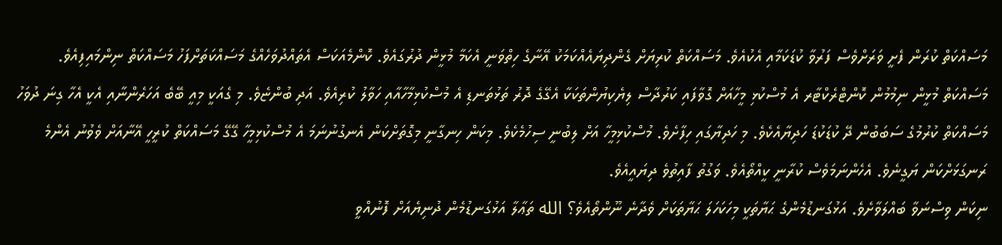މަސައްކަތް ކުރަން ފެށީ ވަރަށްވެސް ފަރުވާ ކުޑަކަމާއި އެކުއެވެ. މަސައްކަތް ކުރިޔަށް ގެންދިޔައެއްކަމަކު އޭނާގެ ހިތްވަނީ އެކަމާ މުޅީން ދުރުގައެވެ. ކޮންމެއަކަސް އެތައްދުވަހެއްގެ މަސައްކަތަށްފަހު މަސައްކަތް ނިންމައިފިއެވެ.
މަސައްކަތް މުޅީން ނިމުމުން ކޮންޓްރެކްޓާރ އެ މުސްކުޅި މީހާއަށް ގޮވާފައި ކަރުދާސް ލިޔެކިޔުންތަކަކާ އެގޭގެ ދޮރު ތަޅުތަނޑި އެ މުސްކުޅިމާހާއާއި ހަވާލު ކުރިއެވެ. އަދި ބުންޏެވެ. މި ގެއަކީ މިއީ ބޭބެ އަހަރެންނާއި އެކީ އެހާ ގިނަ ދުވަހު މަސައްކަތް ކުރުމުގެ ސަބަބުން ދޭ ކުޑަކުޑަ ހަދިޔާއެކެވެ. މި ހަދިޔާގައި ހިފާށެވެ. މުސްކުޅިމީހާ އަށް ލިބުނީ ސިހުމެކެވެ. މިކަން ހިނގާނީ މިގޮތަށްކަން އެނގުނުނަމަ އެ މުސްކުޅިމީހާ ގޭގޭ މަސައްކަތް ކުރީހީ އޭނާއަށް ވެވުނު އެންމެ ރަނގަޅަށްކަން ޔަގީނެވެ. އެހެންނަމަވެސް ކުރާނީ ކީއްތޯއެވެ. ވަގުތު ފާއިތުވެ ދިޔައީއެވެ.
ނިކަން ވިސްނަވާ ބައްލަވާށެވެ. އަޅުގަނޑުމެންގެ ޙަޔާތަކީ މިހަކަހަލަ ޙަޔާތަކަށް ވެދާނެ ނޫންތޯއެވެ؟ الله ތަޢާލާ އަޅުގަނޑުމެން ދުނިޔެއަށް ފޮނުއްވީ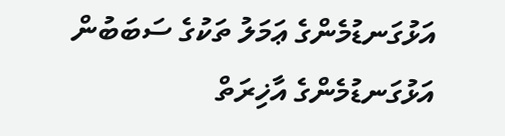އަޅުގަނޑުމެންގެ ޢަމަލު ތަކުގެ ސަބަބުން އަޅުގަނޑުމެންގެ އާޚިރަތް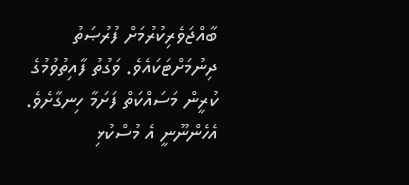ބާއްޖަވެރިކުރުމަށް ފުރުޞަތު ދިނުމަށްޓަކައެވެ. ވަގުތު ފާއިތުވުމުގެ ކުރީން މަސައްކަތް ފަށަމާ ހިނގާށެވެ. އެހެންނޫނީ އެ މުސްކުޅި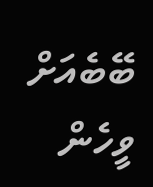ބޭބެއަށް ވީހެން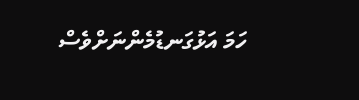ހަމަ އަޅުގަނޑުމެންނަށްވެސް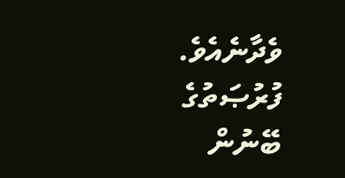ވެދާނެއެވެ. ފުރުޞަތުގެ ބޭނުން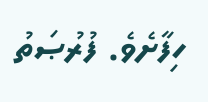ހިފާށެވެ. ފުރުޞަތު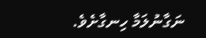ނަގާނުލަމާ ހިނގާށެވެ.